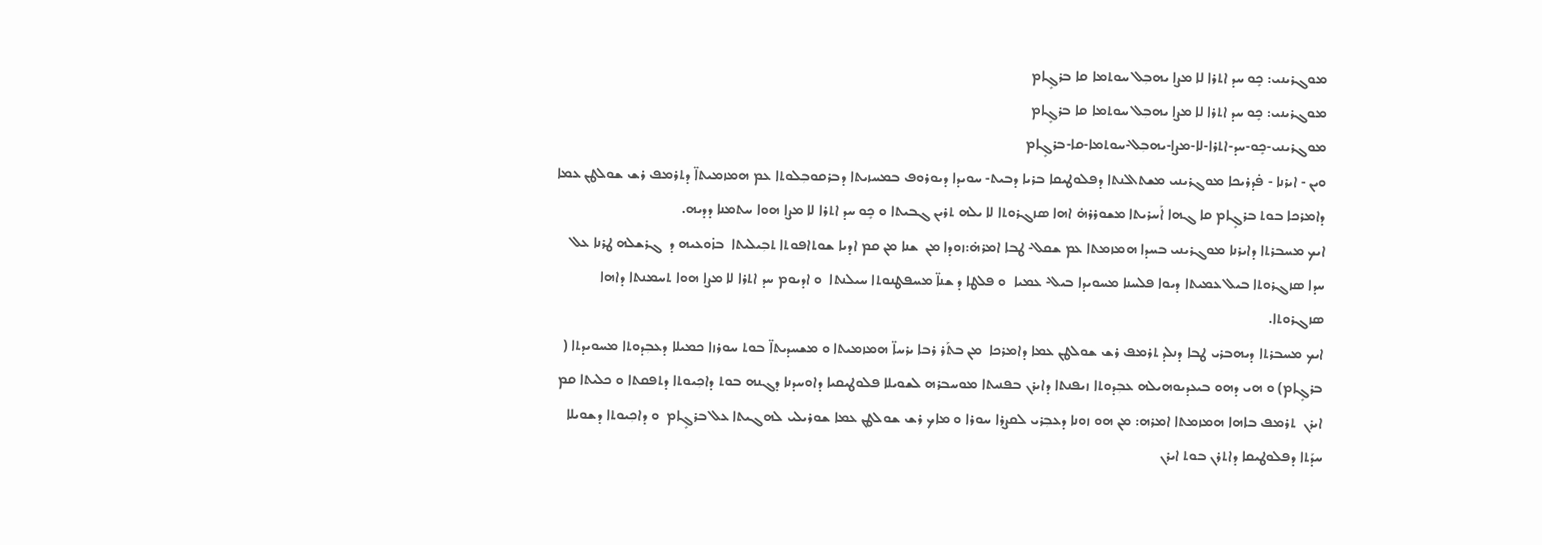ܡܘܓܪܝܢܝ: ܟܻܘ ܚܕ ܐܬܪܐ ܠܐ ܡܨܐ ܝܗܒܼܠ ܚܘܬܡܐ ܩܐ ܒܪܓܻܐܡ
ܡܘܓܪܝܢܝ: ܟܻܘ ܚܕ ܐܬܪܐ ܠܐ ܡܨܐ ܝܗܒܼܠ ܚܘܬܡܐ ܩܐ ܒܪܓܻܐܡ
ܡܘܓܪܝܢܝ-ܟܻܘ-ܚܕ-ܐܬܪܐ-ܠܐ-ܡܨܐ-ܝܗܒܼܠ-ܚܘܬܡܐ-ܩܐ-ܒܪܓܻܐܡ
ܘܝܢ - ܐܝܪܢܐ - ܦ̇ܕܪܝܟܐ ܡܘܓܪܝܢܝ ܡܫܬܐܠܢܬܐ ܕܦܠܘܛܝܩܐ ܒܪܝܐ ܕܒܝܬ- ܚܘܝܕܐ ܕܝܘܪܘܦ ܒܡܚܙܝܬܐ ܕܒܪܩܘܒܼܠܘܬܐ ܥܡ ܗܡܙܡܝܬܐ̈ ܕܬܪܡܦ ܪܫ ܫܘܠܛܢ ܥܡܐ ܕܐܡܪܟܐ ܒܘܬ ܒܪܓܻܐܡ ܩܐ ܓܗܐ ܐܰܚܪܝܬܐ ܡܫܘܪܪܗ̇ ܐܗܐ ܣܙܓܪܘܬܐ ܠܐ ܝܠܗ ܬܪܝܢ ܓܒܝܬܐ ܘ ܟܻܘ ܚܕ ܐܬܪܐ ܠܐ ܡܨܐ ܗܘܐ ܚܬܡܢܐ ܕܕܝܗ.
ܐܝܟ ܡܚܒܪܬܐ ܕܐܝܪܢܐ ܡܘܓܪܝܢܝ ܒܚܕܐ ܗܡܙܡܬܐ ܥܡ ܫܩܠ- ܛܒܐ ܐܡܪܗ̇:ܙܘܕܐ ܡܢ  ܫܢܐ ܡܢ ܩܡ ܐܕܝܐ ܫܘܬܐܦܘܬܐ ܬܒܼܝܠܝܬܐ  ܒܙ̇ܘܥܝܗ ܕ  ܓܪܫܠܗ ܛܪܢܐ ܥܠ ܚܕܐ ܣܙܓܪܘܬܐ ܒܝܠ ܥܡܝܬܐ ܕܝܘܐ ܦܠܚܢܐ ܡܚܘܝܕܐ ܒܝܠ- ܥܡܝܐ  ܘ ܦܠܛܐ ܕ ܫܢܐ̈ ܡܚܦܛܢܘܬܐ ܚܝܠܢܬܐ  ܘ ܐܕܝܘܡ ܚܕ ܐܬܪܐ ܠܐ ܡܨܐ ܗܘܐ ܬܚܡܢܬܐ ܕܐܗܐ ܣܙܓܪܘܬܐ.
ܐܝܟ ܡܚܒܪܬܐ ܕܝܗܒܪܝ ܛܒܐ ܕܢܠܕ ܬܪܡܦ ܪܫ ܫܘܠܛܢ ܥܡܐ ܕܐܡܪܟܐ  ܡܢ ܒܬܰܪ ܪܒܐ ܝܪܚܐ̈ ܗܡܙܡܝܬܐ ܘ ܡܫܚܕܝܬܐ̈ ܒܘܬ ܚܘܪܙܐ ܟܡܝܠܐ ܕܥܒܼܕܘܬܐ ܡܚܘܝܕܬܐ ( ܒܪܓܻܐܡ) ܘ ܗܝ ܕܗܘ ܒܝܥܕܝܘܗܝܠܗ ܥܒܼܕܘܬܐ ܙܝܦܢܬܐ ܕܐܝܪܢ ܒܦܢܝܬܐ ܡܘܚܒܪܗ ܠܫܘܝܠܐ ܦܠܘܛܝܩܝܐ ܕܐܘܚܕܢܐ ܕܓܢܗ ܒܘܬ ܕܐܟܼܝܘܬܐ ܕܬܦܩܬܐ ܘ ܟܠܝܬܐ ܩܡ ܐܝܪܢ  ܬܪܡܦ ܒܐܗܐ ܗܡܙܡܬܐ ܐܡܪܗ: ܡܢ ܗܘ ܙܘܢܐ ܕܥܒܼܪܝ ܠܩܨܪܐ ܚܘܪܐ ܘ ܡܐܟ ܪܫ ܫܘܠܛܢ ܥܡܐ ܫܘܪܝܠܝ ܠܗܓܝܬܐ ܥܠ ܒܪܓܻܐܡ  ܘ ܕܐܟܼܝܘܬܐ ܕܫܘܝܠܐ ܚܕܰܬܐ ܕܦܠܘܛܝܩܐ ܕܐܬܪܢ ܒܘܬ ܐܝܪܢ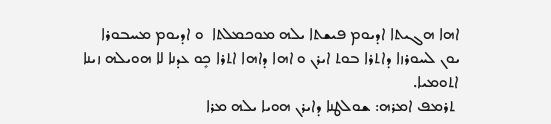ܐܗܐ ܗܓܝܬܐ ܐܕܝܘܡ ܦܝܫܬܐ ܝܠܗ ܡܘܟܡܠܬܐ  ܘ ܐܕܝܘܡ ܡܚܒܘܪܐ ܝܘܢ ܠܚܘܪܙܐ ܕܐܬܪܐ ܒܘܬ ܐܝܪܢ ܘ ܐܗܐ ܕܐܗܐ ܐܬܪܐ ܟܻܘ ܥܕܢܐ ܠܐ ܗܘܝܠܗ ܙܝܢܐ ܐܬܘܡܝܐ.
 ܬܪܡܦ ܐܡܪܗ: ܫܘܠܛܢܐ ܕܐܝܪܢ ܗܘܝܐ ܝܠܗ ܡܪܐ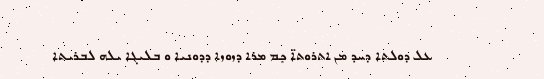ܥܠ ܕܘܠܬܐ ܕܚܕ ܡܢ ܐܬܪܘܬܐ̈ ܟܻܡ ܡܪܐ ܕܙܘܙܐ ܕܕܘܢܝܐ ܘ ܒܠܝܓܐ ܝܠܗ ܠܒܪܝܬܐ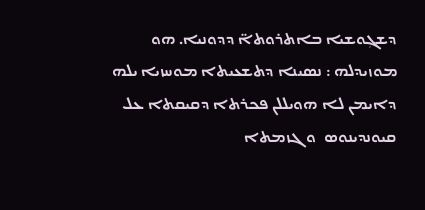ܕܫܓܼܘܫܝܐ ܒܐܬܪܘܬܐ̈ ܕܕܘܢܝܐ. ܗܘ ܡܘܙܝܕܠܗ : ܢܣܝܢܐ ܕܬܫܥܝܬܐ ܡܘܚܙܝܐ ܝܠܗ ܕܐܝܡܢ ܠܐ ܗܘܝܠܠܢ ܦܟܪܬܐ ܕܩܝܩܬܐ ܥܠ ܩܝܘܢܕܝܢܘܣ  ܘ ܓܙܡܬܐ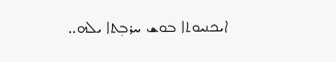ܐܝܟܢܝܘܬܐ ܒܘܫ ܚܪܒܼܬܐ ܝܠܗ..